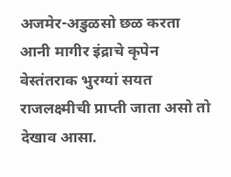अजमेर-अडुळसो छळ करता आनी मागीर इंद्राचे कृपेन वेस्तंतराक भुरग्यां सयत राजलक्ष्मीची प्राप्ती जाता असो तो देखाव आसा.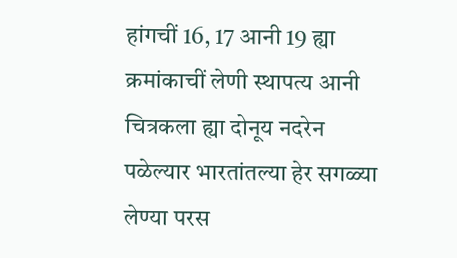हांगचीं 16, 17 आनी 19 ह्या क्रमांकाचीं लेणी स्थापत्य आनी चित्रकला ह्या दोनूय नदरेन पळेल्यार भारतांतल्या हेर सगळ्या लेण्या परस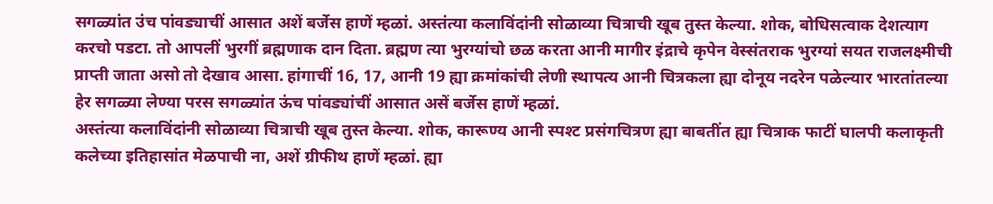सगळ्यांत उंच पांवड्याचीं आसात अशें बर्जेस हाणें म्हळां. अस्तंत्या कलाविंदांनी सोळाव्या चित्राची खूब तुस्त केल्या. शोक, बोधिसत्वाक देशत्याग करचो पडटा. तो आपलीं भुरगीं ब्रह्मणाक दान दिता. ब्रह्मण त्या भुरग्यांचो छळ करता आनी मागीर इंद्राचे कृपेन वेस्संतराक भुरग्यां सयत राजलक्ष्मीची प्राप्ती जाता असो तो देखाव आसा. हांगाचीं 16, 17, आनी 19 ह्या क्रमांकांची लेणी स्थापत्य आनी चित्रकला ह्या दोनूय नदरेन पळेल्यार भारतांतल्या हेर सगळ्या लेण्या परस सगळ्यांत ऊंच पांवड्यांचीं आसात असें बर्जेस हाणें म्हळां.
अस्तंत्या कलाविंदांनी सोळाव्या चित्राची खूब तुस्त केल्या. शोक, कारूण्य आनी स्पश्ट प्रसंगचित्रण ह्या बाबतींत ह्या चित्राक फाटीं घालपी कलाकृती कलेच्या इतिहासांत मेळपाची ना, अशें ग्रीफीथ हाणें म्हळां. ह्या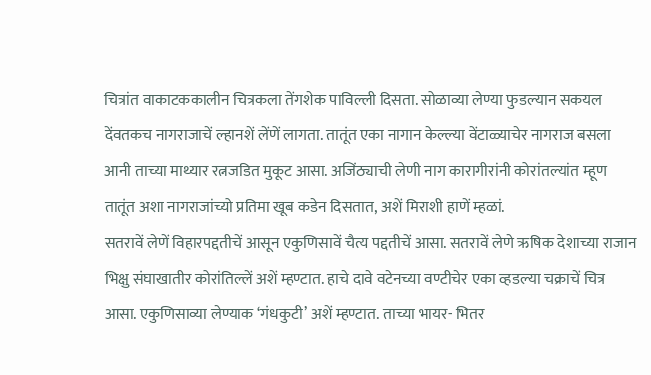चित्रांत वाकाटककालीन चित्रकला तेंगशेक पाविल्ली दिसता. सोळाव्या लेण्या फुडल्यान सकयल देंवतकच नागराजाचें ल्हानशें लेंणें लागता. तातूंत एका नागान केल्ल्या वेंटाळ्याचेर नागराज बसला आनी ताच्या माथ्यार रत्नजडित मुकूट आसा. अजिंठ्याची लेणी नाग कारागीरांनी कोरांतल्यांत म्हूण तातूंत अशा नागराजांच्यो प्रतिमा खूब कडेन दिसतात, अशें मिराशी हाणें म्हळां.
सतरावें लेणें विहारपद्दतीचें आसून एकुणिसावें चैत्य पद्दतीचें आसा. सतरावें लेणे ऋषिक देशाच्या राजान भिक्षु संघाखातीर कोरांतिल्लें अशें म्हण्टात. हाचे दावे वटेनच्या वण्टीचेर एका व्हडल्या चक्राचें चित्र आसा. एकुणिसाव्या लेण्याक ‘गंधकुटी’ अशें म्हण्टात. ताच्या भायर- भितर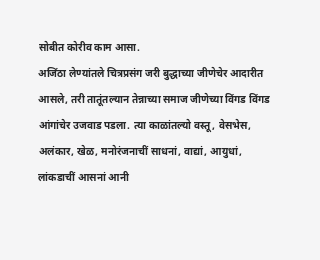सोबीत कोरीव काम आसा.
अजिंठा लेण्यांतले चित्रप्रसंग जरी बुद्धाच्या जीणेचेर आदारीत आसले, तरी तातूंतल्यान तेन्नाच्या समाज जीणेच्या विंगड विंगड आंगांचेर उजवाड पडला. त्या काळांतल्यो वस्तू, वेसभेस, अलंकार, खेळ, मनोरंजनाचीं साधनां, वाद्यां, आयुधां, लांकडाचीं आसनां आनी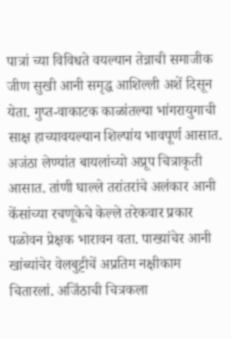पात्रां च्या विविधते वयल्यान तेन्नाची समाजीक जीण सुखी आनी समृद्ध आशिल्ली अशें दिसून येता. गुप्त-वाकाटक काळांतल्या भांगरायुगाची साक्ष हाच्यावयल्यान शिल्पांय भावपूर्ण आसात. अजंठा लेण्यांत बायलांच्यो अप्रूप चित्राकृती आसात. तांणी घाल्ले तरांतरांचे अलंकार आनी केंसांच्या रचणूकेचे केल्ले तरेकवार प्रकार पळोवन प्रेक्षक भारावन वता. पाख्यांचेर आनी खांब्यांचेर वेलबुट्टीचें अप्रतिम नक्षीकाम चितारलां. अजिंठाची चित्रकला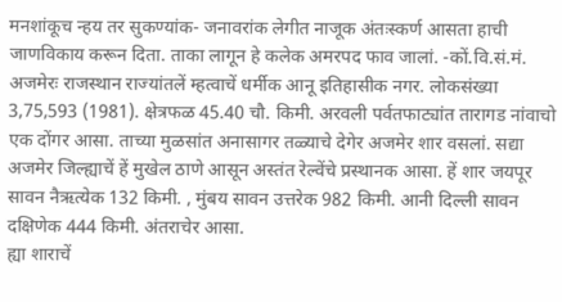मनशांकूच न्हय तर सुकण्यांक- जनावरांक लेगीत नाजूक अंतःस्कर्ण आसता हाची जाणविकाय करून दिता. ताका लागून हे कलेक अमरपद फाव जालां. -कों.वि.सं.मं.
अजमेरः राजस्थान राज्यांतलें म्हत्वाचें धर्मीक आनू इतिहासीक नगर. लोकसंख्या 3,75,593 (1981). क्षेत्रफळ 45.40 चौ. किमी. अरवली पर्वतफाट्यांत तारागड नांवाचो एक दोंगर आसा. ताच्या मुळसांत अनासागर तळ्याचे देगेर अजमेर शार वसलां. सद्या अजमेर जिल्ह्याचें हें मुखेल ठाणे आसून अस्तंत रेल्वेंचे प्रस्थानक आसा. हें शार जयपूर सावन नैऋत्येक 132 किमी. , मुंबय सावन उत्तरेक 982 किमी. आनी दिल्ली सावन दक्षिणेक 444 किमी. अंतराचेर आसा.
ह्या शाराचें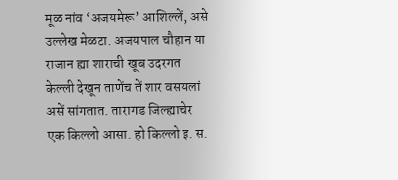मूळ नांव ‘अजयमेरू’ आशिल्लें, असे उल्लेख मेळटा. अजयपाल चौहान या राजान ह्या शाराची खूब उदरगत केल्ली देखून ताणेंच तें शार वसयलां असें सांगतात. तारागड जिल्ह्याचेर एक किल्लो आसा. हो किल्लो इ. स.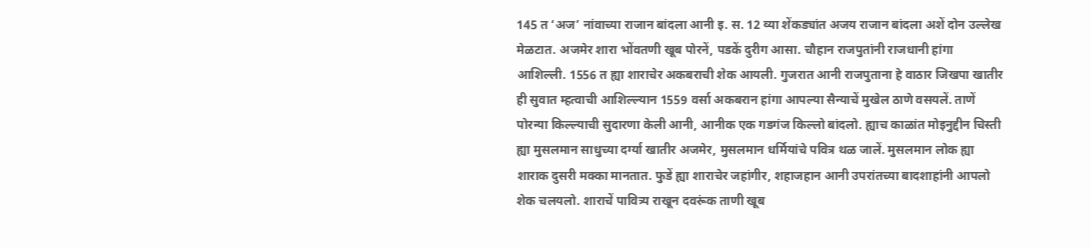145 त ‘अज’ नांवाच्या राजान बांदला आनी इ. स. 12 व्या शेंकड्यांत अजय राजान बांदला अशें दोन उल्लेख मेळटात. अजमेर शारा भोंवतणी खूब पोरनें, पडकें दुरीग आसा. चौहान राजपुतांनी राजधानी हांगा आशिल्ली. 1556 त ह्या शाराचेर अकबराची शेक आयली. गुजरात आनी राजपुताना हे वाठार जिखपा खातीर ही सुवात म्हत्वाची आशिल्ल्यान 1559 वर्सा अकबरान हांगा आपल्या सैन्याचें मुखेल ठाणे वसयलें. ताणें पोरन्या किल्ल्याची सुदारणा केली आनी, आनीक एक गडगंज किल्लो बांदलो. ह्याच काळांत मोइनुद्दीन चिस्ती ह्या मुसलमान साधुच्या दर्ग्या खातीर अजमेर, मुसलमान धर्मियांचे पवित्र थळ जालें. मुसलमान लोक ह्या शाराक दुसरी मक्का मानतात. फुडें ह्या शाराचेर जहांगीर, शहाजहान आनी उपरांतच्या बादशाहांनी आपलो शेक चलयलो. शाराचें पावित्र्य राखून दवरूंक ताणी खूब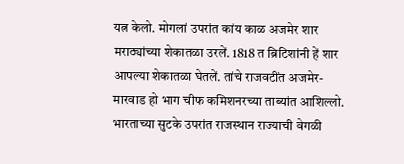यत्न केलो. मोगलां उपरांत कांय काळ अजमेर शार मराठ्यांच्या शेकातळा उरलें. 1818 त ब्रिटिशांनी हें शार आपल्या शेकातळा घेतलें. तांचे राजवटींत अजमेर-मारवाड हो भाग चीफ कमिशनरच्या ताब्यांत आशिल्लो. भारताच्या सुटके उपरांत राजस्थान राज्याची वेगळी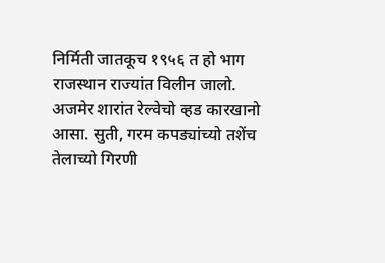निर्मिती जातकूच १९५६ त हो भाग राजस्थान राज्यांत विलीन जालो.
अजमेर शारांत रेल्वेचो व्हड कारखानो आसा. सुती, गरम कपड्यांच्यो तशेंच तेलाच्यो गिरणी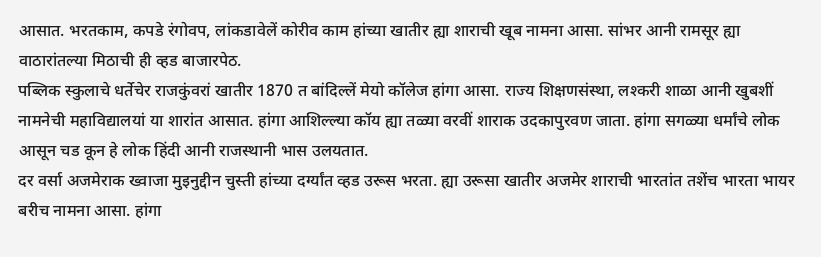आसात. भरतकाम, कपडे रंगोवप, लांकडावेलें कोरीव काम हांच्या खातीर ह्या शाराची खूब नामना आसा. सांभर आनी रामसूर ह्या वाठारांतल्या मिठाची ही व्हड बाजारपेठ.
पब्लिक स्कुलाचे धर्तेचेर राजकुंवरां खातीर 1870 त बांदिल्लें मेयो कॉलेज हांगा आसा. राज्य शिक्षणसंस्था, लश्करी शाळा आनी खुबशीं नामनेची महाविद्यालयां या शारांत आसात. हांगा आशिल्ल्या कॉय ह्या तळ्या वरवीं शाराक उदकापुरवण जाता. हांगा सगळ्या धर्मांचे लोक आसून चड कून हे लोक हिंदी आनी राजस्थानी भास उलयतात.
दर वर्सा अजमेराक ख्वाजा मुइनुद्दीन चुस्ती हांच्या दर्ग्यांत व्हड उरूस भरता. ह्या उरूसा खातीर अजमेर शाराची भारतांत तशेंच भारता भायर बरीच नामना आसा. हांगा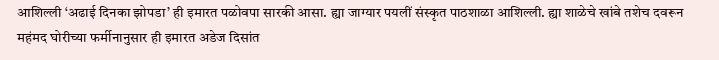आशिल्ली ‘अढाई दिनका झोपडा’ ही इमारत पळोवपा सारकी आसा. ह्या जाग्यार पयलीं संस्कृत पाठशाळा आशिल्ली. ह्या शाळेचे खांबे तशेच दवरून महंमद घोरीच्या फर्मीनानुसार ही इमारत अडेज दिसांत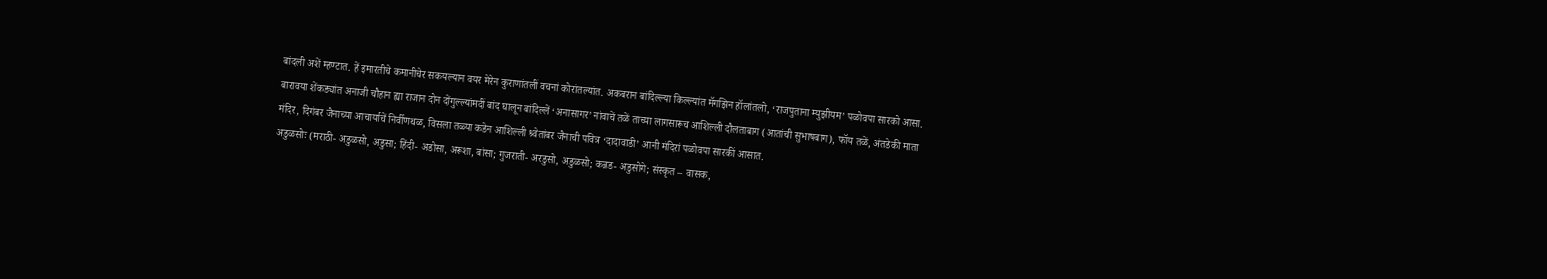बांदली अशें म्हण्टात. हें इमारतीचे कमानीचेर सकयल्यान वयर मेरेन कुराणांतलीं वचनां कोरांतल्यांत. अकबरान बांदिल्ल्या किल्ल्यांत मॅगझिन हॉलांतलो, ‘राजपुताना म्युझीयम’ पळोवपा सारको आसा. बारावया शेंकड्यांत अनाजी चौहान ह्या राजान दोन दोंगुल्ल्यांमदीं बांद घालून बांदिल्लें ‘अनासागर’ नांवाचें तळें ताच्या लागसारूच आशिल्ली दौलताबाग (आतांची सुभाषबाग), फॉय तळें, अंतडेकी माता मंदिर, दिगंबर जैनाच्या आचार्याचें निर्वीणथळ, विसला तळ्या कडेन आशिल्ली श्र्वेतांबर जैनाची पवित्र ‘दादावाडी’ आनी मंदिरां पळोवपा सारकीं आसात.
अडुळसोः (मराठी- अडुळसो, अडुसा; हिंदी- अडोसा, अरूशा, बांसा; गुजराती- अरडुसो, अडुळसो; कन्नड- अडुसोगे; संस्कृत – वासक,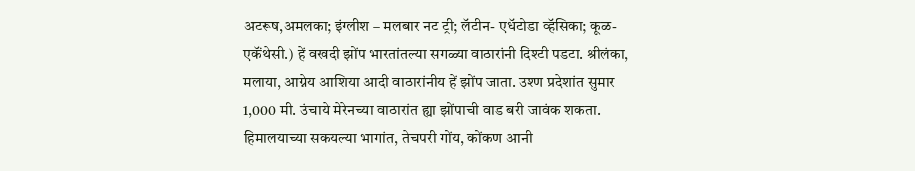अटरूष,अमलका; इंग्लीश – मलबार नट ट्री; लॅटीन- एधॅटोडा व्हॅसिका; कूळ- एकॅंथेसी.) हें वखदी झोंप भारतांतल्या सगळ्या वाठारांनी दिश्टी पडटा. श्रीलंका, मलाया, आग्नेय आशिया आदी वाठारांनीय हें झोंप जाता. उश्ण प्रदेशांत सुमार 1,000 मी. उंचाये मेरेनच्या वाठारांत ह्या झोंपाची वाड बरी जावंक शकता. हिमालयाच्या सकयल्या भागांत, तेचपरी गोंय, कोंकण आनी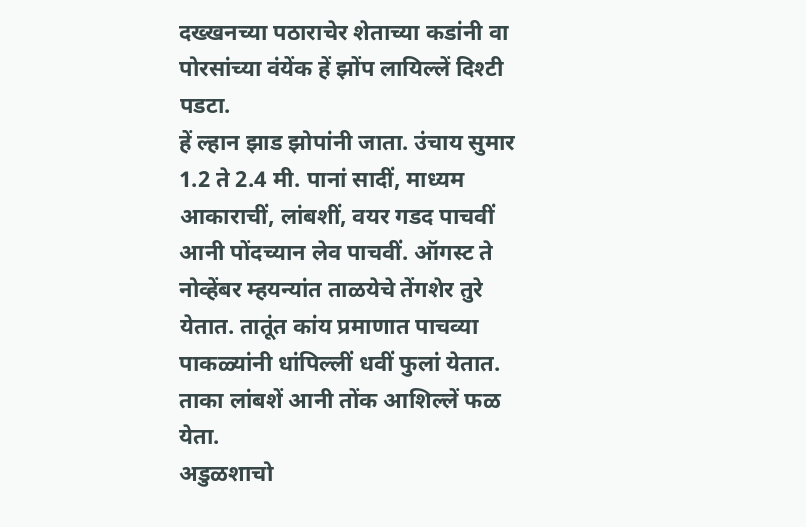दख्खनच्या पठाराचेर शेताच्या कडांनी वा पोरसांच्या वंयेंक हें झोंप लायिल्लें दिश्टी पडटा.
हें ल्हान झाड झोपांनी जाता. उंचाय सुमार 1.2 ते 2.4 मी. पानां सादीं, माध्यम आकाराचीं, लांबशीं, वयर गडद पाचवीं आनी पोंदच्यान लेव पाचवीं. ऑगस्ट ते नोव्हेंबर म्हयन्यांत ताळयेचे तेंगशेर तुरे येतात. तातूंत कांय प्रमाणात पाचव्या पाकळ्यांनी धांपिल्लीं धवीं फुलां येतात. ताका लांबशें आनी तोंक आशिल्लें फळ येता.
अडुळशाचो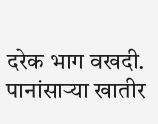दरेक भाग वखदी. पानांसाऱ्या खातीर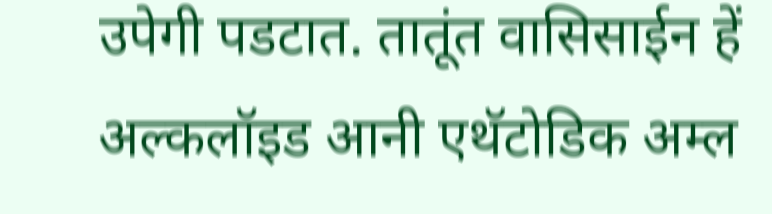उपेगी पडटात. तातूंत वासिसाईन हें अल्कलॉइड आनी एथॅटोडिक अम्ल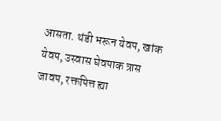आसता. थंडी भरून येवप, खांक येवप, उस्वास घेवपाक त्रास जावप, रक्तपित्त ह्या